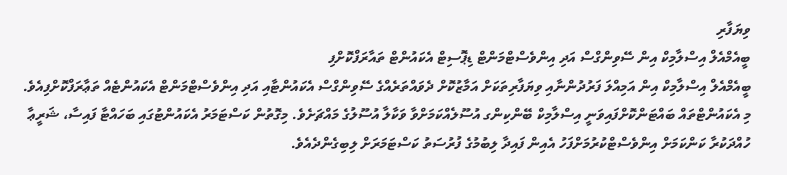ވިޔަފާރި
ބީއެމްއެލް އިސްލާމިކް އިން ސޭވިންގްސް އަދި އިންވެސްޓްމަންޓް ޑިޕޮސިޓް އެކައުންޓް ތައާރަފްކޮށްފި
ބީއެމްއެލް އިސްލާމިކް އިން އަމިއްލަ ފަރުދުންނާއި ވިޔަފާރިތަކަށް އަމާޒުކޮށް ދެވައްތަރެއްގެ ސޭވިންގްސް އެކައުންޓާއި އަދި އިންވެސްޓްމަންޓް އެކައުންޓެއް ތަޢާރަފްކޮށްފިއެވެ.
މި އެކައުންޓްތައް ބައްޓަންކޮށްފައިވަނީ އިސްލާމިކް ބޭންކިންގ އުސޫލެއްކަމަށްވާ ވަކާލާ އުސޫލުގެ މައްޗަށެވެ. މިގޮތުން ކަސްޓަމަރު އެކައުންޓުގައި ބަހައްޓާ ފައިސާ، ޝަރީޢާ ހުއްދަކުރާ ކަންކަމަށް އިންވެސްޓްކުރުމަށްފަހު އެއިން ފައިދާ ލިބުމުގެ ފުރުސަތު ކަސްޓަމަރަށް ލިބިގެންދެއެވެ.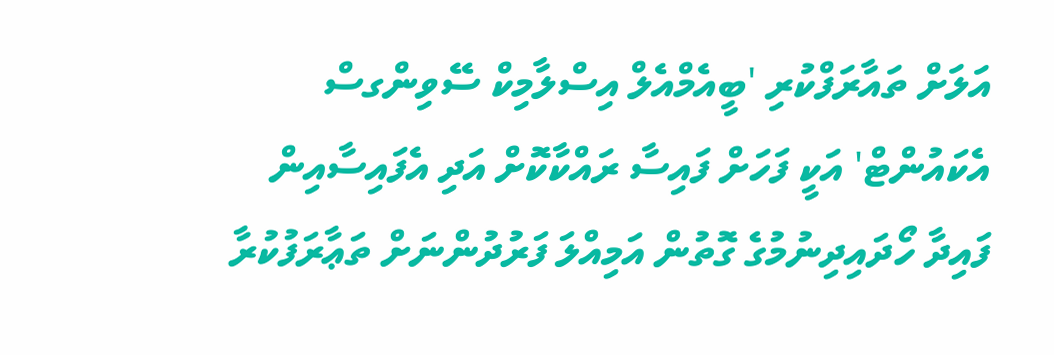އަލަށް ތައާރަފްކުރި 'ބީއެމްއެލް އިސްލާމިކް ސޭވިންގސް އެކައުންޓް' އަކީ ފަހަށް ފައިސާ ރައްކާކޮށް އަދި އެފައިސާއިން ފައިދާ ހޯދައިދިނުމުގެ ގޮތުން އަމިއްލަ ފަރުދުންނަށް ތަޢާރަފުކުރާ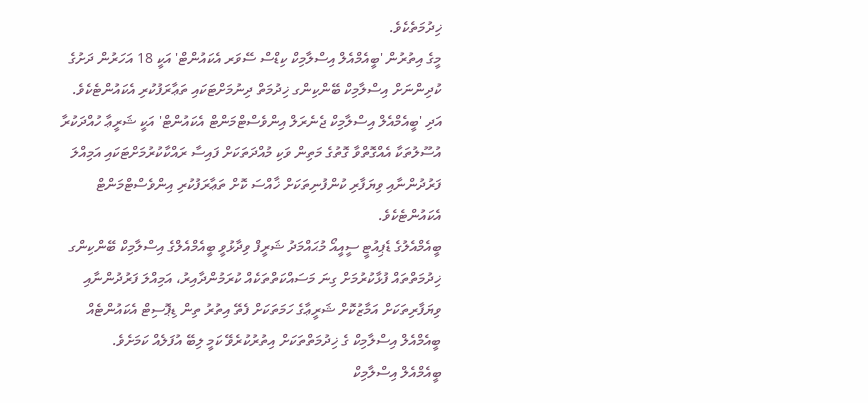ޚިދުމަތެކެވެ.
މީގެ އިތުރުން 'ބީއެމްއެލް އިސްލާމިކް ކިޑްސް ސޭވަރ އެކައުންޓް' އަކީ 18 އަހަރުން ދަށުގެ ކުދިންނަށް އިސްލާމިކް ބޭންކިންގ ޚިދުމަތް ދިނުމަށްޓަކައި ތަޢާރަފުކުރި އެކައުންޓެކެވެ.
އަދި 'ބީއެމްއެލް އިސްލާމިކް ޖެނެރަލް އިންވެސްޓްމަންޓް އެކައުންޓް' އަކީ ޝަރީޢާ ހުއްދަކުރާ އުސޫލުތަކާ އެއްގޮތްވާ ގޮތުގެ މަތިން ވަކި މުއްދަތަކަށް ފައިސާ ރައްކާކުރުމަށްޓަކައި އަމިއްލަ ފަރުދުންނާއި ވިޔަފާރި ކުންފުނިތަކަށް ޚާއްސަ ކޮށް ތަޢާރަފުކުރި އިންވެސްޓްމަންޓް އެކައުންޓެކެވެ.
ބީއެމްއެލުގެ ޑެޕިއުޓީ ސީއީއޯ މުޙައްމަދު ޝަރީފް ވިދާޅުވީ ބީއެމްއެލްގެ އިސްލާމިކް ބޭންކިންގ ޚިދުމަތްތައް ފުޅާކުރުމަށް ގިނަ މަސައްކަތްތަކެއް ކުރަމުންދާއިރު، އަމިއްލަ ފަރުދުންނާއި ވިޔަފާރިތަކަށް އަމާޒުކޮށް ޝަރީޢާގެ ހަމަތަކަށް ފެތޭ އިތުރު ތިން ޑިޕޮސިޓް އެކައުންޓެއް ބީއެމްއެލް އިސްލާމިކް ގެ ޚިދުމަތްތަކަށް އިތުރުކުރެވޭ ކަމީ ލިބޭ އުފަލެއް ކަމަށެވެ.
ބީއެމްއެލް އިސްލާމިކް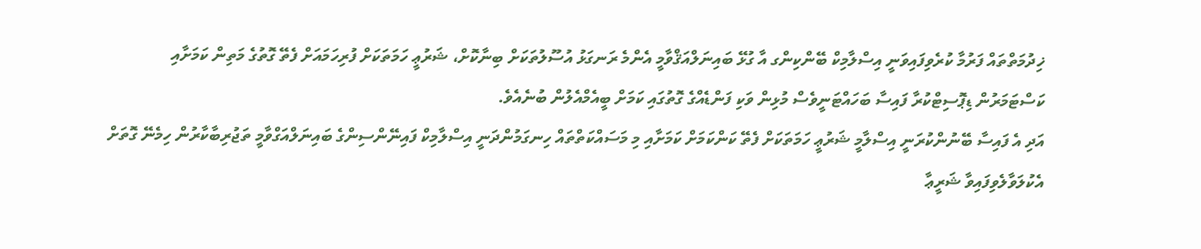ޚިދުމަތްތައް ފަރުމާ ކުރެވިފައިވަނީ އިސްލާމިކް ބޭންކިންގ އާ ގުޅޭ ބައިނަލްއަޤްވާމީ އެންމެ ރަނގަޅު އުސޫލުތަކަށް ބިނާކޮށް، ޝަރުޢީ ހަމަތަކަށް ފުރިހަމައަށް ފެތޭ ގޮތުގެ މަތިން ކަމަށާއި ކަސްޓަމަރުން ޑިޕޮސިޓްކުރާ ފައިސާ ބަހައްޓަނީވެސް މުޅިން ވަކި ފަންޑެއްގެ ގޮތުގައި ކަމަށް ބީއެމްއެލުން ބުނެއެވެ.
އަދި އެ ފައިސާ ބޭނުންކުރަނީ އިސްލާމީ ޝަރުޢީ ހަމަތަކަށް ފެތޭ ކަންކަމަށް ކަމަށާއި މި މަސައްކަތްތައް ހިނގަމުންދަނީ އިސްލާމިކް ފައިނޭންސިންގެ ބައިނަލްއަގްވާމީ ތަޖުރިބާކާރުން ހިމެނޭ ގޮތަށް އެކުލަވާލެވިފައިވާ ޝަރީޢާ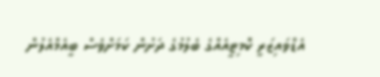އެޑްވައިޒަރީ ކޮމިޓީއެއްގެ ބެލުމުގެ ދަށުން ކަމަށްވެސް ބީއެމްއެލުން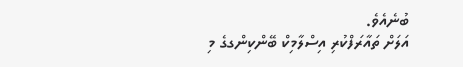ބުނެއެވެ.
އަލަށް ތައާރަފްކުރި އިސްލާމިކް ބޭންކިންގގެ މި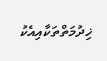ޚިދުމަތްތަކާއިއެކު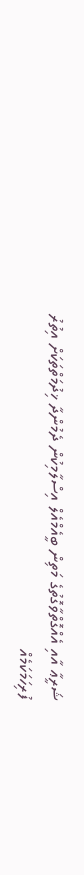ޝަރީޢާ އާއި އެއްގޮތްވާގޮތުގެ މަތިން ބީއެމްއެލް އިސްލާމިކުން ދެމުންދާ ޚިދުމަތްތަކަށް އިތުރު ފުރިހަމަކަމެއް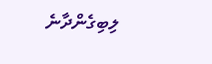ލިބިގެންދާނެ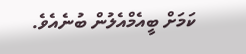ކަމަށް ބީއެމްއެލުން ބުނެއެވެ.